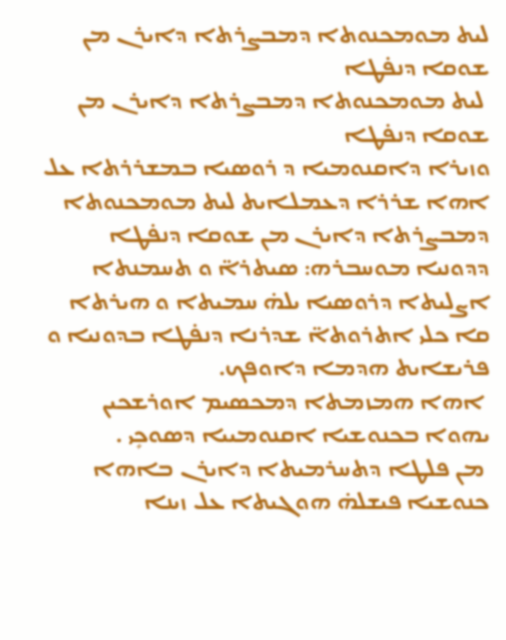ܠܝܬ ܡܘܡܟܢܘܬܐ ܕܡܒܨܪܬܐ ܕܐܝܪܢ ܡܢ ܫܘܩܐ ܕܢܦ̇ܛܐ
 ܠܝܬ ܡܘܡܟܢܘܬܐ ܕܡܒܨܪܬܐ ܕܐܝܪܢ ܡܢ ܫܘܩܐ ܕܢܦ̇ܛܐ
ܘܙܝܪܐ ܕܐܩܢܘܡܝܐ ܕ ܪܘܣܝܐ ܒܡܫܪܪܬܐ ܥܠ ܐܗܐ ܫܪܪܐ ܕܥܡܠܐܝܬ ܠܝܬ ܡܘܡܟܢܘܬܐ ܕܡܒܨܪܬܐ ܕܐܝܪܢ ܡܢ ܫܘܩܐ ܕܢܦ̇ܛܐ ܕܕܘܢܝܐ ܡܘܚܒܪܗ: ܣܝܬܪܐ̈ ܘ ܬܚܡܢܬܐ ܐܨܠܝܬܐ ܕܪܘܣܝܐ ܝܠܗ̇ ܚܡܝܬܐ ܘ ܗܝܪܬܐ ܩܐ ܟܠܝ ܐܬܪܘܬܐ̈ ܫܕܪܢܐ ܕܢܦ̇ܛܐ ܒܕܘܢܝܐ ܘ ܦܪܝܫܐܝܬ ܗܕܡܐ ܕܐܘܦܟ.
 ܐܗܐ ܗܡܙܡܬܐ ܕܡܟܣܝܡ ܐܘܪܫܟܝܢ ܝܗܘܐ ܒܟܢܘܫܝܐ ܐܩܢܘܡܝܝܐ ܕܣܘܟܻܝ .
 ܡܢ ܦܠܛܐ ܕܬܚܪܡܝܬܐ ܕܐܝܪܢ ܒܐܗܐ ܟܢܘܫܝܐ ܦܝܫܠܗ̇ ܗܘܓܝܬܐ ܥܠ ܙܝܢܐ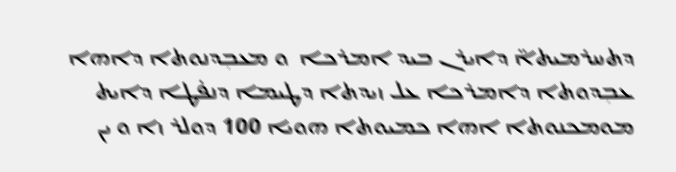ܕܬܚܪܡܝܬܐ̈ ܕܐܝܪܢ ܒܝܕ ܐܡܪܟܐ  ܘ ܡܥܒܼܕܢܘܬܐ ܕܐܗܐ ܥܒܼܕܘܬܐ ܕܐܡܪܟܐ ܥܠ ܙܝܕܬܐ ܕܛܝܡܐ ܕܢܦ̇ܛܐ ܕܐܝܬ ܡܘܡܟܢܘܬܐ ܐܗܐ ܟܡܝܘܬܐ ܗܘܝܐ 100 ܕܘܠܪ ܙܐ ܘ ܝܢ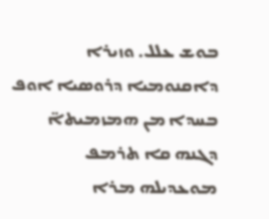ܒܘܫ ܥܠܠ. ܘܙܝܪܐ ܕܐܩܢܘܡܝܐ ܕܪܘܣܝܐ ܐܘܦ ܒܚܕܐ ܡܢ ܗܡܙܡܝܬܐ̈ ܕܓܢܗ ܩܐ ܬܪܡܦ ܡܘܥܕܝܠܗ ܡܪܐ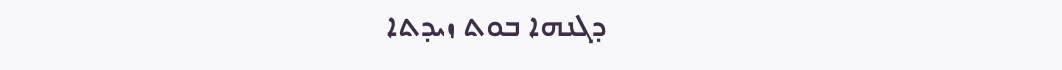ܕܓܢܗܐ ܒܘܬ ܙܝܕܬܐ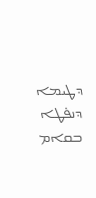ܕܛܝܡܐ ܕܢܦ̇ܛܐ ܒܩܐܡ